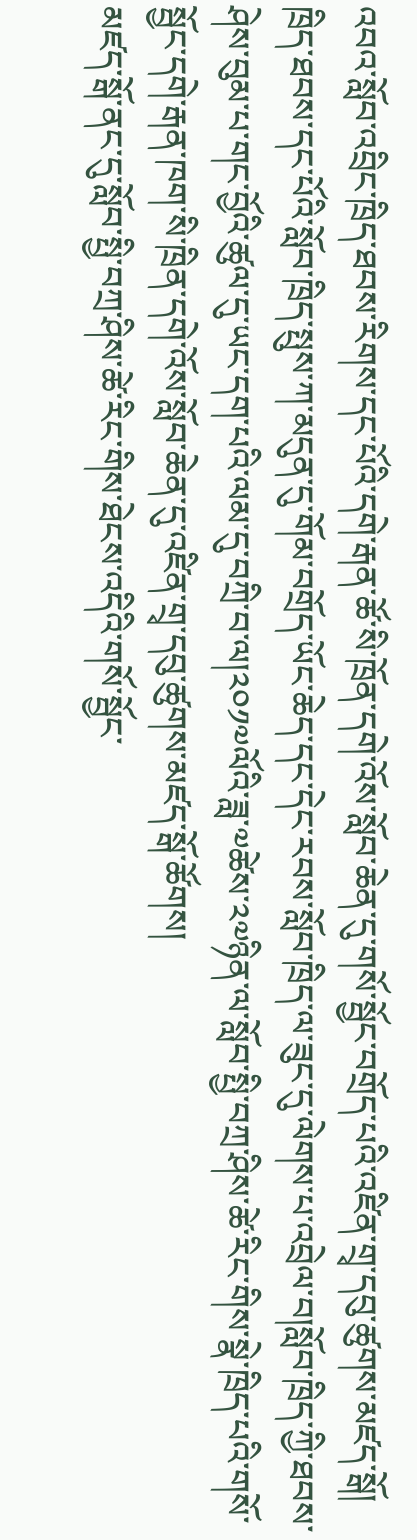འབའ་སློབ་འབྲིང་ཁྲིད་ཐབས་རིགས་དང་པོའི་དགེ་རྒན་ཚོ་སི་ཁྲོན་དགེ་འོས་སློབ་ཆེན་དུ་གསོ་སྦྱོང་བགྲོད་པའི་འཛིན་གྲྭ་དབུ་ཚུགས་མཛད་སྒོ།
ཁྲིད་ཐབས་དང་པོའི་སློབ་ཁྲིད་སྤུས་ཀ་མདུན་དུ་གོམ་བགྲོད་ཡོང་ཆེད་དང་དེང་རབས་སློབ་ཁྲིད་ལ་ཟུང་དུ་ལེགས་པ་འབྲེལ་བ།སློབ་ཁྲིད་ཀྱི་ཐབས་ཤེས་བུམ་པ་གང་བྱོའི་ཚུལ་དུ་ཡང་དག་པའི་ལམ་དུ་བཀྲི་བ་ལ།༢༠༡༧ལོའི་ཟླ་༧ཚེས་༢༧ཉིན་ལ་སློབ་སྤྱི་བཀྲ་ཤིས་ཚེ་རིང་གིས་སྣེ་ཁྲིད་པའི་གསོ་སྦྱོང་དགེ་རྒན་ཁག་སི་ཁྲིན་དགེ་འོས་སློབ་ཆེན་དུ་འཛིན་གྲྭ་དབུ་ཚུགས་མཛད་སྒོ་ཚོགས།
མཛད་སྒོ་ནང་དུ་སློབ་སྤྱི་བཀྲ་ཤིས་ཚེ་རིང་གིས་ཐེངས་འདིའི་གསོ་སྦྱོང་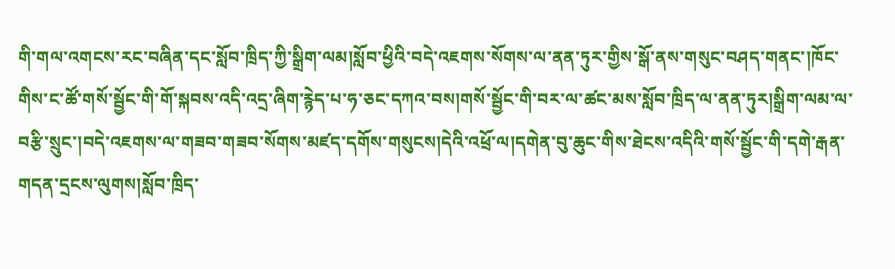གི་གལ་འགངས་རང་བཞིན་དང་སློབ་ཁྲིད་ཀྱི་སྒྲིག་ལམ།སློབ་ཕྱིའི་བདེ་འཇགས་སོགས་ལ་ནན་ཏུར་གྱིས་སྒོ་ནས་གསུང་བཤད་གནང་།ཁོང་གིས་ང་ཚོ་གསོ་སྦྱོང་གི་གོ་སྐབས་འདི་འདྲ་ཞིག་རྙེད་པ་ཧ་ཅང་དཀའ་བས།གསོ་སྦྱོང་གི་བར་ལ་ཚང་མས་སློབ་ཁྲིད་ལ་ནན་ཏུར།སྒྲིག་ལམ་ལ་བརྩི་སྲུང་།བདེ་འཇགས་ལ་གཟབ་གཟབ་སོགས་མཛད་དགོས་གསུངས།དེའི་འཕྲོ་ལ།དགེན་བུ་ཆུང་གིས་ཐེངས་འདིའི་གསོ་སྦྱོང་གི་དགེ་རྒན་གདན་དྲངས་ལུགས།སློབ་ཁྲིད་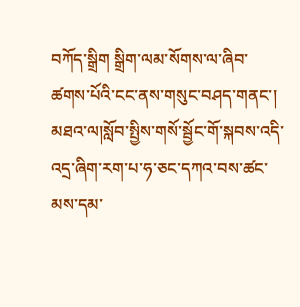བཀོད་སྒྲིག སྒྲིག་ལམ་སོགས་ལ་ཞིབ་ཚགས་པོའི་ངང་ནས་གསུང་བཤད་གནང་།
མཐའ་ལ།སློབ་སྤྱིས་གསོ་སྦྱོང་གོ་སྐབས་འདི་འདྲ་ཞིག་རག་པ་ཧ་ཅང་དཀའ་བས་ཚང་མས་དམ་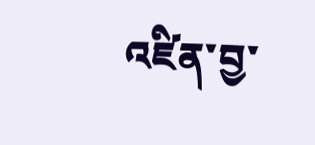འཛིན་བྱ་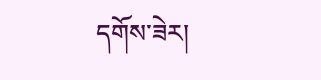དགོས་ཟེར།